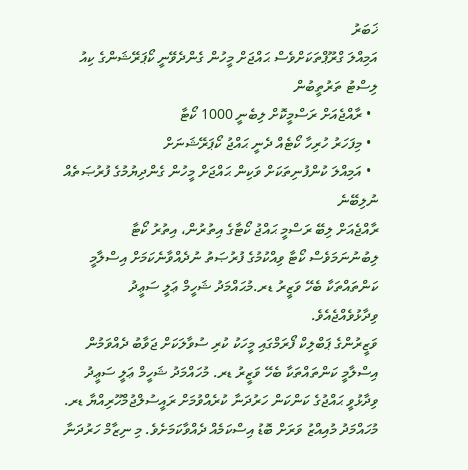ޚަބަރު
އަމިއްލަ ގްރޫޕްތަކަށްވެސް ޙައްޖަށް މީހުން ގެންދެވޭނީ ކޯޕަރޭޝަންގެ ކިއު ލިސްޓު ތަރުތީބުން
  • ރާއްޖެއަށް ރަސްމީކޮށް ލިބެނީ 1000 ކޯޓާ
  • މިފަހަރު ހުރިހާ ކޯޓެއް ދެނީ ޙައްޖު ކޯޕަރޭޝަނަށް
  • އަމިއްލަ ކުންފުނިތަކަށް ވަކިން ޙައްޖަށް މީހުން ގެންދިޔުމުގެ ފުރުޞަތެއް ނުލިބޭނެ
ރާއްޖެއަށް ލިބޭ ރަސްމީ ޙައްޖު ކޯޓާގެ އިތުރުން، އިތުރު ކޯޓާ ލިބުނުނަމަވެސް ކޯޓާ ވިއްކުމުގެ ފުރުޞަތު ނުދެއްވާނެކަމަށް އިސްލާމީ ކަންތައްތަކާ ބެހޭ ވަޒީރު ޑރ.މުޙައްމަދު ޝަހީމް ޢަލީ ސަޢީދު ވިދާޅުވެއްޖެއެވެ.
ވަޒީރުންގެ ޕަބްލިކް ފޯރަމްގައި މީހަކު ކުރި ސުވާލަކަށް ޖަވާބު ދެއްވަމުން އިސްލާމީ ކަންތައްތަކާ ބެހޭ ވަޒީރު ޑރ. މުހައްމަދު ޝަހީމް ޢަލީ ސަޢީދު ވިދާޅުވީ ޙައްޖުގެ ކަންކަން ހަރުދަނާ ކުރެއްވުމަށް ރައީސުލްޖުމްހޫރިއްޔާ ޑރ. މުހައްމަދު މުއިއްޒު ވަރަށް ބޮޑު އިސްކަމެއް ދެއްވާކަމަށެވެ. މި ނިޒާމް ހަރުދަނާ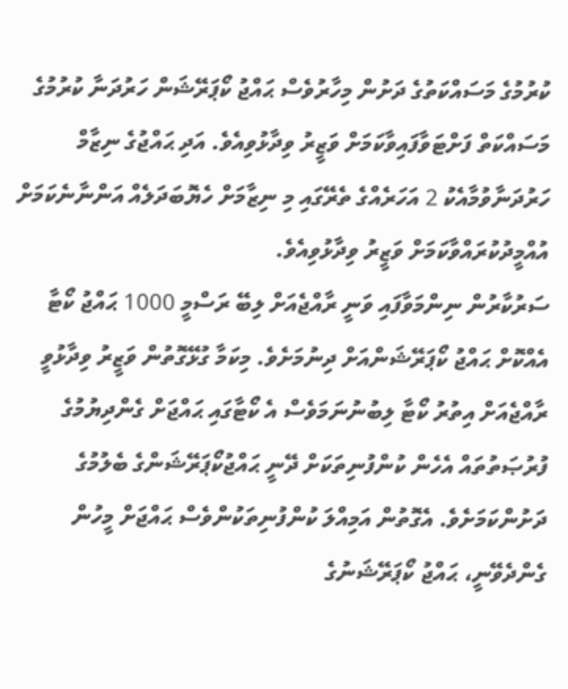ކުރުމުގެ މަސައްކަތުގެ ދަށުން މިހާރުވެސް ޙައްޖު ކޯޕަރޭޝަން ހަރުދަނާ ކުރުމުގެ މަސައްކަތް ފަށްޓަވާފައިވާކަމަށް ވަޒީރު ވިދާޅުވިއެވެ. އަދި ޙައްޖުގެ ނިޒާމް ހަރުދަނާވުމާއެކު 2 އަހަރެއްގެ ތެރޭގައި މި ނިޒާމަށް ހެޔޮބަދަލެއް އަންނާނެކަމަށް އުއްމީދުކުރައްވާކަމަށް ވަޒީރު ވިދާޅުވިއެވެ.
ސަރުކާރުން ނިންމަވާފައި ވަނީ ރާއްޖެއަށް ލިބޭ ރަސްމީ 1000 ޙައްޖު ކޯޓާ އެއްކޮށް ޙައްޖު ކޯޕަރޭޝަންއަށް ދިނުމަށެވެ. މިކަމާ ގުޅޭގޮތުން ވަޒީރު ވިދާޅުވީ ރާއްޖެއަށް އިތުރު ކޯޓާ ލިބުނުނަމަވެސް އެ ކޯޓާގައި ޙައްޖަށް ގެންދިޔުމުގެ ފުރުޞަތުތައް އެހެން ކުންފުނިތަކަށް ދޭނީ ޙައްޖުކޯޕަރޭޝަންގެ ބެލުމުގެ ދަށުންކަމަށެވެ. އެގޮތުން އަމިއްލަ ކުންފުނިތަކުންވެސް ޙައްޖަށް މީހުން ގެންދެވޭނީ، ޙައްޖު ކޯޕަރޭޝަނުގެ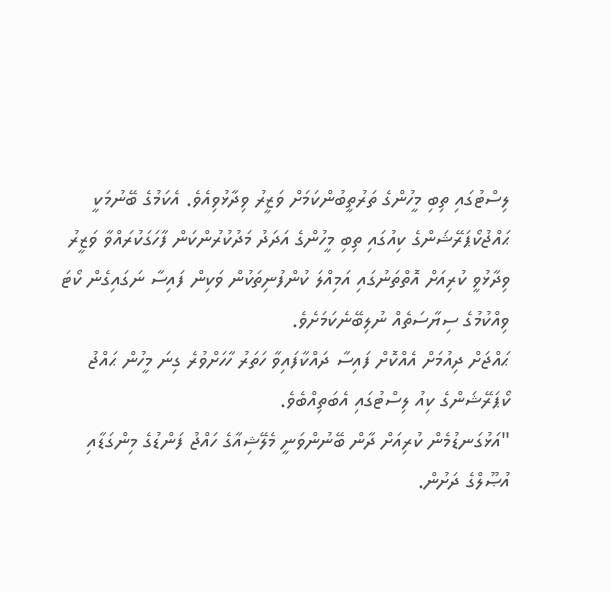ލިސްޓުގައި ތިބި މީހުންގެ ތަރުތީބުންކަމަށް ވަޒީރު ވިދާޅުވިއެވެ. އެކަމުގެ ބޭނުމަކީ ޙައްޖުކޯޕަރޭޝަންގެ ކިއުގައި ތިބި މީހުންގެ އަދަދު މަދުކުރުންކަން ފާހަގަކުރައްވާ ވަޒީރު ވިދާޅުވީ ކުރިއަށް އޮތްތަނުގައި އަމިއްލަ ކުންފުނިތަކުން ވަކިން ފައިސާ ނަގައިގެން ކޯޓަ ވިއްކުމުގެ ސިޔާސަތެއް ނުލިބޭނެކަމަށެވެ.
ޙައްޖަށް ދިއުމަށް އެއްކޮށް ފައިސާ ދައްކާފައިވާ ހަތަރު ހާހަށްވުރެ ގިނަ މީހުން ޙައްޖު ކޯޕަރޭޝަންގެ ކިއު ލިސްޓުގައި އެބަތިއްބެވެ.
"އަޅުގަނޑުމެން ކުރިއަށް ދާން ބޭނުންވަނީ މެލޭޝިއާގެ ހައްޖު ފަންޑުގެ މިންގަޑާއި އުޞޫލްގެ ދަށުން.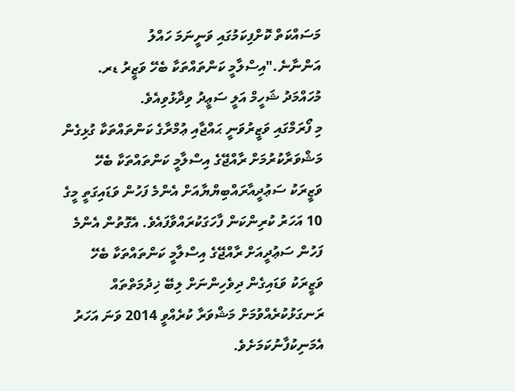މަސައްކަތް ކޮށްފިކަމުގައި ވަނީނަމަ ހައްލު އަންނާނެ."އިސްލާމީ ކަންތައްތަކާ ބެހޭ ވަޒީރު ޑރ. މުހައްމަދު ޝަހީމް އަލީ ސަޢީދު ވިދާޅުވިއެވެ.
މި ފޯރަމްގައި ވަޒީރުވަނީ ޙައްޖާއި ޢުމްރާގެ ކަންތައްތަކާ ގުޅިގެން މަޝްވަރާކުރުމަށް ރާއްޖޭގެ އިސްލާމީ ކަންތައްތަކާ ބެހޭ ވަޒީރަކު ސަޢުދީއާރައްބިޔްޔާއަށް އެންމެ ފަހުން ވަޑައިގަތީ މީގެ 10 އަހަރު ކުރިންކަން ފާހަގަކުރައްވާފައެވެ. އެގޮތުން އެންމެ ފަހުން ސަޢުދީއަށް ރާއްޖޭގެ އިސްލާމީ ކަންތައްތަކާ ބެހޭ ވަޒީރަކު ވަޑައިގެން ދިވެހިންނަށް ލިބޭ ޚިދުމަތްތައް ރަނގަޅުކުރެއްވުމަށް މަޝްވަރާ ކުރެއްވީ 2014 ވަނަ އަހަރު އެމަނިކުފާނުކަމަށެވެ.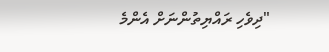"ދިވެހި ރައްޔިތުންނަށް އެންމެ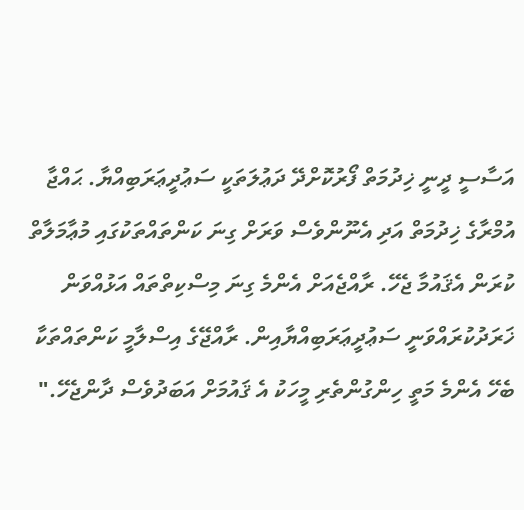އަސާސީ ދީނީ ޚިދުމަތް ފޯރުކޮށްދޭ ދަޢުލަތަކީ ސަޢުދީޢަރަބިއްޔާ. ޙައްޖާ އުމްރާގެ ޚިދުމަތް އަދި އެނޫންވެސް ވަރަށް ގިނަ ކަންތައްތަކުގައި މުޢާމަލާތް ކުރަން އެޤައުމާ ޖެހޭ. ރާއްޖެއަށް އެންމެ ގިނަ މިސްކިތްތައް އަޅުއްވަން ޚަރަދުކުރައްވަނީ ސަޢުދީޢަރަބިއްޔާއިން. ރާއްޖޭގެ އިސްލާމީ ކަންތައްތަކާ ބެހޭ އެންމެ މަތީ ހިންގުންތެރި މީހަކު އެ ޤައުމަށް އަބަދުވެސް ދާންޖެހޭ."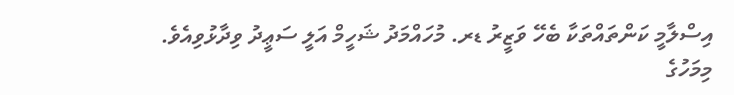އިސްލާމީ ކަންތައްތަކާ ބެހޭ ވަޒީރު ޑރ. މުހައްމަދު ޝަހީމް އަލީ ސަޢީދު ވިދާޅުވިއެވެ.
މިމަހުގެ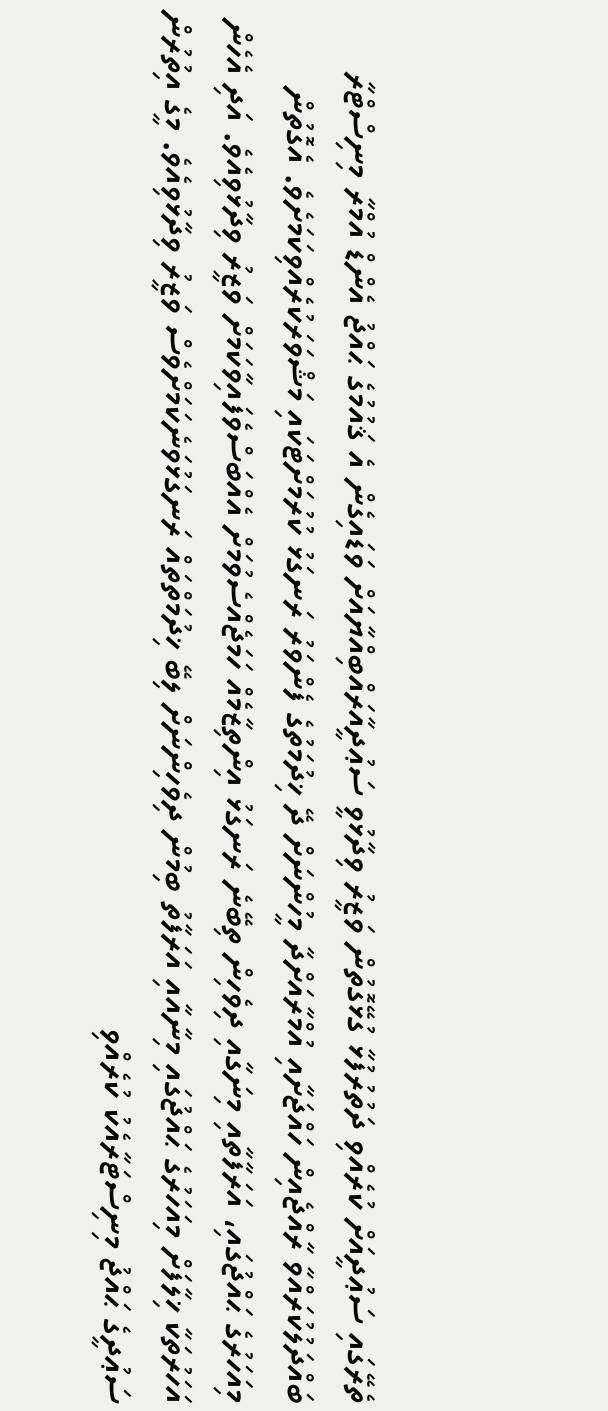ތެރޭގައި ސަޢުދީއަށް ކުރެއްވި ދަތުރުފުޅާ ގުޅޭގޮތުން ވަޒީރު ވިދާޅުވީ ސަޢުދީއާރައްބިއްޔާއަށް ވަޑައިގެން އެ ޤައުމުގެ ޙައްޖު އެންޑް އުމްރާ މިނިސްޓްރާ ބައްދަލުކުރައްވާ ރާއްޖެއިން ހައްޖަށާއި އުމްރާއަށްދާ މީހުންނަށް ދޭ ޚިދުމަތުގެ ފެންވަރު ރަނގަޅު ކުރުމަށްޓަކައި މަޝްވަރަކުރެއްވިކަމަށެވެ. އެގޮތުން މިއަހަރުގެ ޙައްޖުގައި، އަރަފާތާއި މިނަގާއި ދިވެހިން ތިބޭނެ ރަނގަޅު އިންތިޒާމެއް ހަމަޖެއްސެވުމަށް އެއްބަސްވެފައިވާކަމަށް ވަޒީރު ވިދާޅުވިއެވެ. އަދި އެހެން އަހަރުތަކާ ޚިލާފަށް މިއަހަރުގެ ޙައްޖުގައި މިނާއާއި އަރަފާތު ބިމުން ދިވެހިންނަށް ލިބޭ ޚިދުމަތްތައް ރަނގަޅުވަނެކަމަށްވެސް ވަޒީރު ވިދާޅުވިއެވެ. މީގެ އިތުރުން ސަޢުދީގެ ޙައްޖު މިނިސްޓަރާއެކު ކުރެއްވި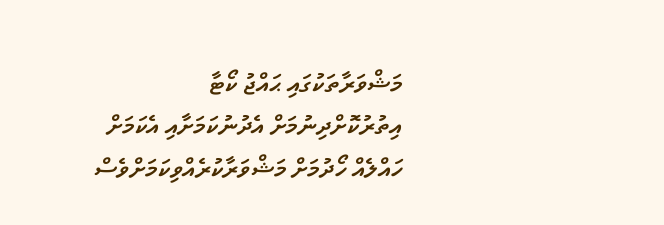މަޝްވަރާތަކުގައި ޙައްޖު ކޯޓާ އިތުރުކޮށްދިނުމަށް އެދުނުކަމަށާއި އެކަމަށް ހައްލެއް ހޯދުމަށް މަޝްވަރާކުރެއްވިކަމަށްވެސް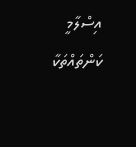އިސްލާމީ ކަންތައްތަކާ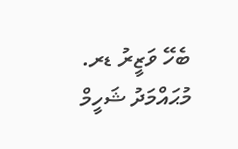ބެހޭ ވަޒީރު ޑރ. މުޙައްމަދު ޝަހީމް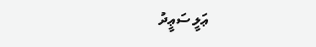ޢަލީ ސަޢީދު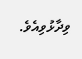ވިދާޅުވިއެވެ.